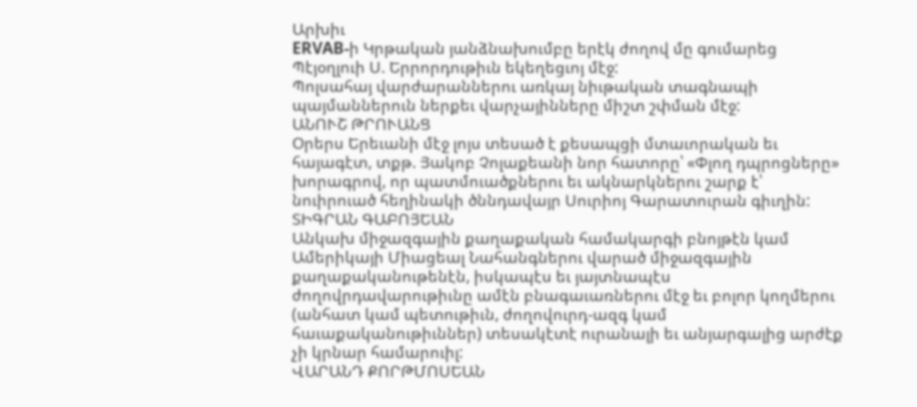Արխիւ
ERVAB-ի Կրթական յանձնախումբը երէկ ժողով մը գումարեց Պէյօղլուի Ս. Երրորդութիւն եկեղեցւոյ մէջ:
Պոլսահայ վարժարաններու առկայ նիւթական տագնապի պայմաններուն ներքեւ վարչայինները միշտ շփման մէջ:
ԱՆՈՒՇ ԹՐՈՒԱՆՑ
Օրերս Երեւանի մէջ լոյս տեսած է քեսապցի մտաւորական եւ հայագէտ, տքթ. Յակոբ Չոլաքեանի նոր հատորը՝ «Փլող դպրոցները» խորագրով, որ պատմուածքներու եւ ակնարկներու շարք է՝ նուիրուած հեղինակի ծննդավայր Սուրիոյ Գարատուրան գիւղին:
ՏԻԳՐԱՆ ԳԱԲՈՅԵԱՆ
Անկախ միջազգային քաղաքական համակարգի բնոյթէն կամ Ամերիկայի Միացեալ Նահանգներու վարած միջազգային քաղաքականութենէն, իսկապէս եւ յայտնապէս ժողովրդավարութիւնը ամէն բնագաւառներու մէջ եւ բոլոր կողմերու (անհատ կամ պետութիւն, ժողովուրդ-ազգ կամ հաւաքականութիւններ) տեսակէտէ ուրանալի եւ անյարգալից արժէք չի կրնար համարուիլ:
ՎԱՐԱՆԴ ՔՈՐԹՄՈՍԵԱՆ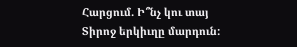Հարցում. Ի՞նչ կու տայ Տիրոջ երկիւղը մարդուն: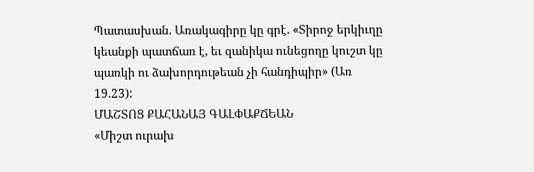Պատասխան. Առակագիրը կը գրէ. «Տիրոջ երկիւղը կեանքի պատճառ է, եւ զանիկա ունեցողը կուշտ կը պառկի ու ձախորդութեան չի հանդիպիր» (Առ 19.23):
ՄԱՇՏՈՑ ՔԱՀԱՆԱՅ ԳԱԼՓԱՔՃԵԱՆ
«Միշտ ուրախ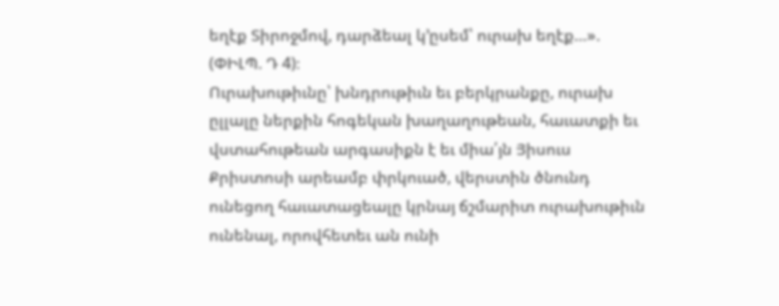եղէք Տիրոջմով, դարձեալ կ՚ըսեմ՝ ուրախ եղէք…». (ՓԻԼՊ. Դ 4)։
Ուրախութիւնը՝ խնդրութիւն եւ բերկրանքը, ուրախ ըլլալը ներքին հոգեկան խաղաղութեան, հաւատքի եւ վստահութեան արգասիքն է եւ միա՛յն Յիսուս Քրիստոսի արեամբ փրկուած, վերստին ծնունդ ունեցող հաւատացեալը կրնայ ճշմարիտ ուրախութիւն ունենալ, որովհետեւ ան ունի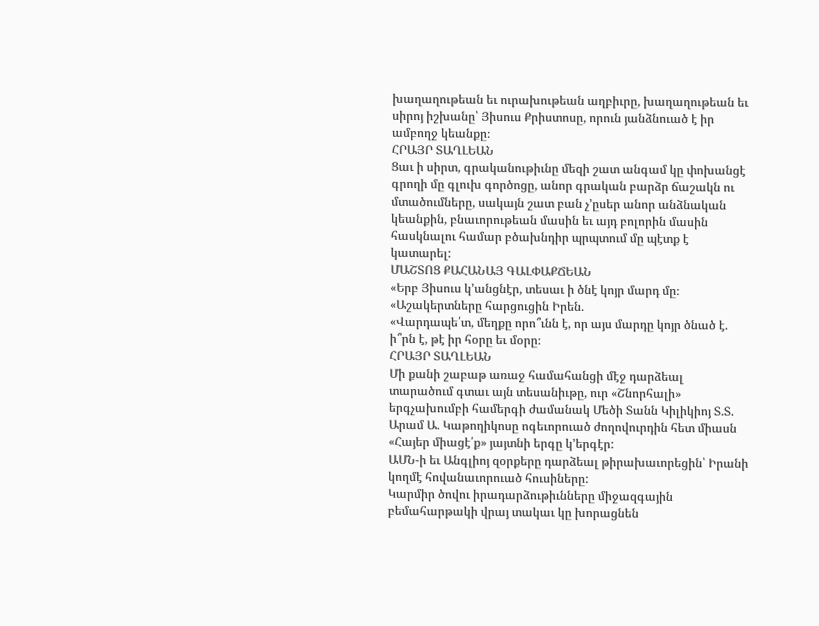խաղաղութեան եւ ուրախութեան աղբիւրը, խաղաղութեան եւ սիրոյ իշխանը՝ Յիսուս Քրիստոսը, որուն յանձնուած է իր ամբողջ կեանքը։
ՀՐԱՅՐ ՏԱՂԼԵԱՆ
Ցաւ ի սիրտ, գրականութիւնը մեզի շատ անգամ կը փոխանցէ գրողի մը գլուխ գործոցը, անոր գրական բարձր ճաշակն ու մտածումները, սակայն շատ բան չ՚ըսեր անոր անձնական կեանքին, բնաւորութեան մասին եւ այդ բոլորին մասին հասկնալու համար բծախնդիր պրպտում մը պէտք է կատարել:
ՄԱՇՏՈՑ ՔԱՀԱՆԱՅ ԳԱԼՓԱՔՃԵԱՆ
«Երբ Յիսուս կ՚անցնէր, տեսաւ ի ծնէ կոյր մարդ մը։
«Աշակերտները հարցուցին Իրեն.
«Վարդապե՛տ, մեղքը որո՞ւնն է, որ այս մարդը կոյր ծնած է. ի՞րն է, թէ իր հօրը եւ մօրը։
ՀՐԱՅՐ ՏԱՂԼԵԱՆ
Մի քանի շաբաթ առաջ համահանցի մէջ դարձեալ տարածում գտաւ այն տեսանիւթը, ուր «Շնորհալի» երգչախումբի համերգի ժամանակ Մեծի Տանն Կիլիկիոյ Տ.Տ. Արամ Ա. Կաթողիկոսը ոգեւորուած ժողովուրդին հետ միասն «Հայեր միացէ՛ք» յայտնի երգը կ՚երգէր:
ԱՄՆ-ի եւ Անգլիոյ զօրքերը դարձեալ թիրախաւորեցին՝ Իրանի կողմէ հովանաւորուած հուսիները:
Կարմիր ծովու իրադարձութիւնները միջազգային բեմահարթակի վրայ տակաւ կը խորացնեն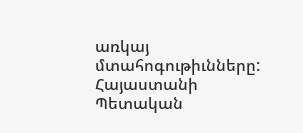առկայ մտահոգութիւնները:
Հայաստանի Պետական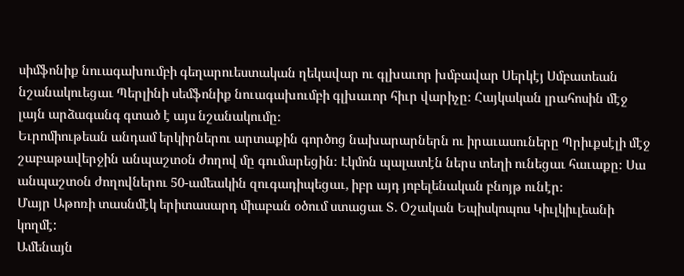սիմֆոնիք նուագախումբի գեղարուեստական ղեկավար ու գլխաւոր խմբավար Սերկէյ Սմբատեան նշանակուեցաւ Պերլինի սեմֆոնիք նուագախումբի գլխաւոր հիւր վարիչը։ Հայկական լրահոսին մէջ լայն արձագանգ գտած է այս նշանակումը։
Եւրոմիութեան անդամ երկիրներու արտաքին գործոց նախարարներն ու իրաւասուները Պրիւքսէլի մէջ շաբաթավերջին անպաշտօն ժողով մը գումարեցին։ Էկմոն պալատէն ներս տեղի ունեցաւ հաւաքը։ Սա անպաշտօն ժողովներու 50-ամեակին զուգադիպեցաւ, իբր այդ յոբելենական բնոյթ ունէր։
Մայր Աթոռի տասնմէկ երիտասարդ միաբան օծում ստացաւ Տ. Օշական Եպիսկոպոս Կիւլկիւլեանի կողմէ:
Ամենայն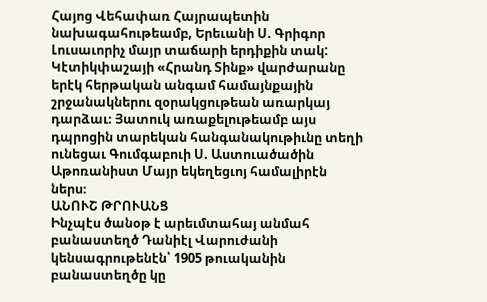Հայոց Վեհափառ Հայրապետին նախագահութեամբ, Երեւանի Ս. Գրիգոր Լուսաւորիչ մայր տաճարի երդիքին տակ:
Կէտիկփաշայի «Հրանդ Տինք» վարժարանը երէկ հերթական անգամ համայնքային շրջանակներու զօրակցութեան առարկայ դարձաւ։ Յատուկ առաքելութեամբ այս դպրոցին տարեկան հանգանակութիւնը տեղի ունեցաւ Գումգաբուի Ս. Աստուածածին Աթոռանիստ Մայր եկեղեցւոյ համալիրէն ներս։
ԱՆՈՒՇ ԹՐՈՒԱՆՑ
Ինչպէս ծանօթ է արեւմտահայ անմահ բանաստեղծ Դանիէլ Վարուժանի կենսագրութենէն՝ 1905 թուականին բանաստեղծը կը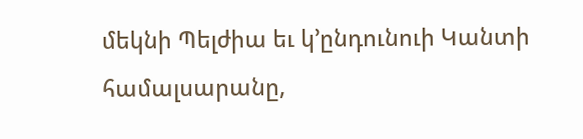մեկնի Պելժիա եւ կ՚ընդունուի Կանտի համալսարանը,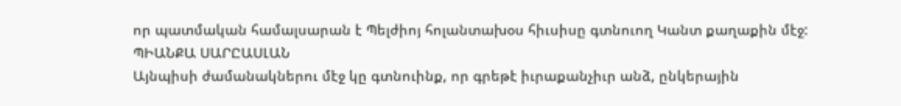որ պատմական համալսարան է Պելժիոյ հոլանտախօս հիւսիսը գտնուող Կանտ քաղաքին մէջ:
ՊԻԱՆՔԱ ՍԱՐԸԱՍԼԱՆ
Այնպիսի ժամանակներու մէջ կը գտնուինք, որ գրեթէ իւրաքանչիւր անձ, ընկերային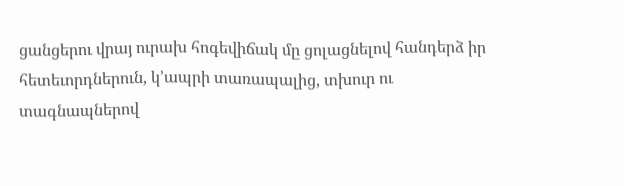ցանցերու վրայ ուրախ հոգեվիճակ մը ցոլացնելով հանդերձ իր հետեւորդներուն, կ՚ապրի տառապալից, տխուր ու տագնապներով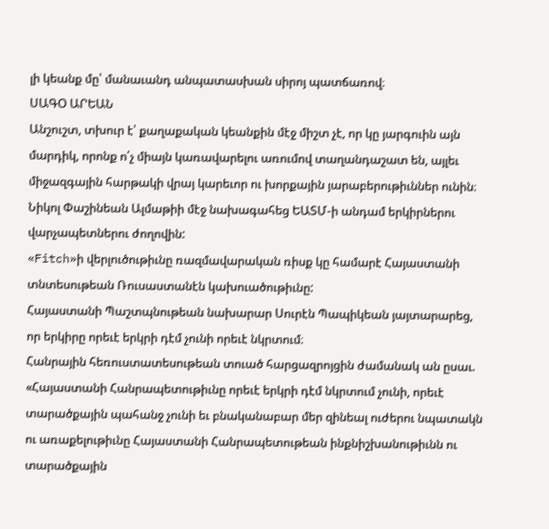լի կեանք մը՝ մանաւանդ անպատասխան սիրոյ պատճառով։
ՍԱԳՕ ԱՐԵԱՆ
Անշուշտ, տխուր է՝ քաղաքական կեանքին մէջ միշտ չէ, որ կը յարգուին այն մարդիկ, որոնք ո՛չ միայն կառավարելու առումով տաղանդաշատ են, այլեւ միջազգային հարթակի վրայ կարեւոր ու խորքային յարաբերութիւններ ունին։
Նիկոլ Փաշինեան Ալմաթիի մէջ նախագահեց ԵԱՏՄ-ի անդամ երկիրներու վարչապետներու ժողովին:
«Fitch»ի վերլուծութիւնը ռազմավարական ռիսք կը համարէ Հայաստանի տնտեսութեան Ռուսաստանէն կախուածութիւնը:
Հայաստանի Պաշտպնութեան նախարար Սուրէն Պապիկեան յայտարարեց, որ երկիրը որեւէ երկրի դէմ չունի որեւէ նկրտում։
Հանրային հեռուստատեսութեան տուած հարցազրոյցին ժամանակ ան ըսաւ. «Հայաստանի Հանրապետութիւնը որեւէ երկրի դէմ նկրտում չունի, որեւէ տարածքային պահանջ չունի եւ բնականաբար մեր զինեալ ուժերու նպատակն ու առաքելութիւնը Հայաստանի Հանրապետութեան ինքնիշխանութիւնն ու տարածքային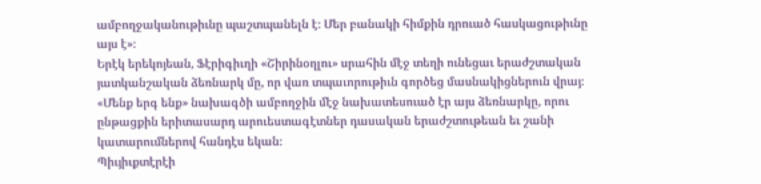ամբողջականութիւնը պաշտպանելն է։ Մեր բանակի հիմքին դրուած հասկացութիւնը այս է»։
Երէկ երեկոյեան, Ֆէրիգիւղի «Շիրինօղլու» սրահին մէջ տեղի ունեցաւ երաժշտական յատկանշական ձեռնարկ մը, որ վառ տպաւորութիւն գործեց մասնակիցներուն վրայ։ «Մենք երգ ենք» նախագծի ամբողջին մէջ նախատեսուած էր այս ձեռնարկը, որու ընթացքին երիտասարդ արուեստագէտներ դասական երաժշտութեան եւ շանի կատարումներով հանդէս եկան։
Պիւյիւքտէրէի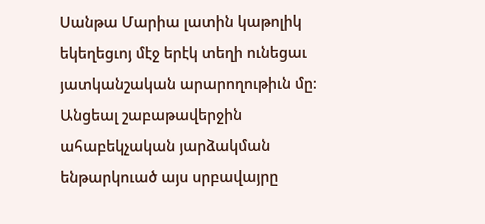Սանթա Մարիա լատին կաթոլիկ եկեղեցւոյ մէջ երէկ տեղի ունեցաւ յատկանշական արարողութիւն մը։ Անցեալ շաբաթավերջին ահաբեկչական յարձակման ենթարկուած այս սրբավայրը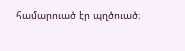համարուած էր պղծուած։